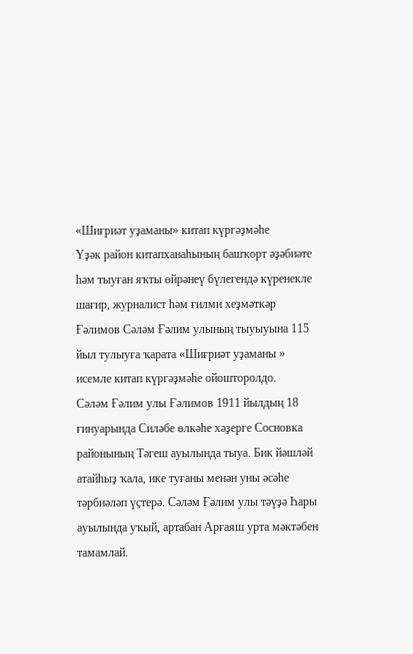«Шиғриәт уҙаманы» китап күргәҙмәһе
Үҙәк район китапханаһының башҡорт әҙәбиәте һәм тыуған яҡты өйрәнеү бүлегендә күренекле шағир, журналист һәм ғилми хеҙмәткәр Ғәлимов Сәләм Ғәлим улының тыуыуына 115 йыл тулыуға ҡарата «Шиғриәт уҙаманы » исемле китап күргәҙмәһе ойошторолдо.
Сәләм Ғәлим улы Ғәлимов 1911 йылдың 18 ғинуарында Силәбе өлкәһе хәҙерге Сосновка районының Тәгеш ауылында тыуа. Бик йәшләй атайһыҙ ҡала, ике туғаны менән уны әсәһе тәрбиәләп үҫтерә. Сәләм Ғәлим улы тәүҙә Һары ауылында уҡый, артабан Арғаяш урта мәктәбен тамамлай.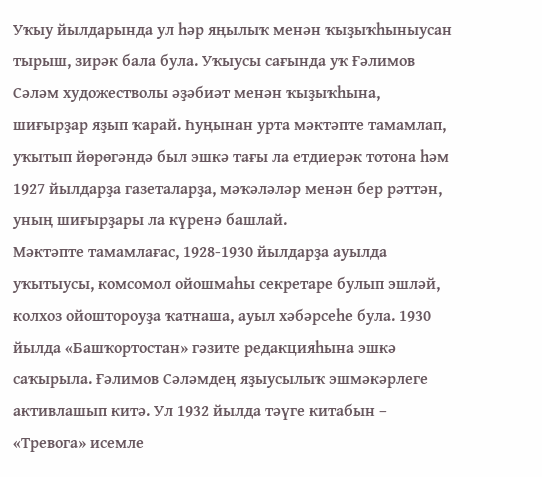Уҡыу йылдарында ул һәр яңылыҡ менән ҡыҙыҡһыныусан тырыш, зирәк бала була. Уҡыусы сағында уҡ Ғәлимов Сәләм художестволы әҙәбиәт менән ҡыҙыҡһына, шиғырҙар яҙып ҡарай. Һуңынан урта мәктәпте тамамлап, уҡытып йөрөгәндә был эшкә тағы ла етдиерәк тотона һәм 1927 йылдарҙа газеталарҙа, мәҡәләләр менән бер рәттән, уның шиғырҙары ла күренә башлай.
Мәктәпте тамамлағас, 1928-1930 йылдарҙа ауылда уҡытыусы, комсомол ойошмаһы секретаре булып эшләй, колхоз ойоштороуҙа ҡатнаша, ауыл хәбәрсеһе була. 1930 йылда «Башҡортостан» гәзите редакцияһына эшкә саҡырыла. Ғәлимов Сәләмдең яҙыусылыҡ эшмәкәрлеге активлашып китә. Ул 1932 йылда тәүге китабын – «Тревога» исемле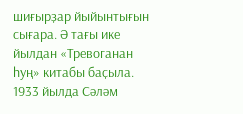шиғырҙар йыйынтығын сығара. Ә тағы ике йылдан «Тревоганан һуң» китабы баҫыла.
1933 йылда Сәләм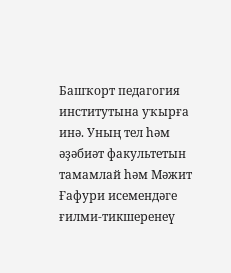Башҡорт педагогия институтына уҡырға инә. Уның тел һәм әҙәбиәт факультетын тамамлай һәм Мәжит Ғафури исемендәге ғилми-тикшеренеү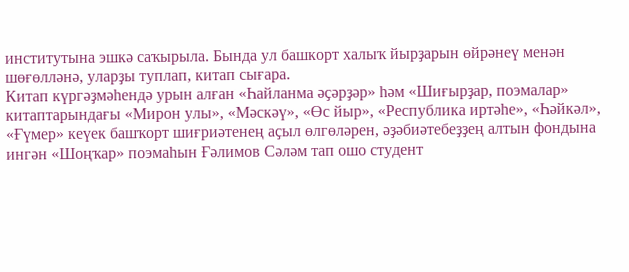институтына эшкә саҡырыла. Бында ул башкорт халыҡ йырҙарын өйрәнеү менән шөғөлләнә, уларҙы туплап, китап сығара.
Китап күргәҙмәһендә урын алған «Һайланма әҫәрҙәр» һәм «Шиғырҙар, поэмалар» китаптарындағы «Мирон улы», «Мәскәү», «Өс йыр», «Республика иртәһе», «Һәйкәл», «Ғүмер» кеүек башҡорт шиғриәтенең аҫыл өлгөләрен, әҙәбиәтебеҙҙең алтын фондына ингән «Шоңҡар» поэмаһын Ғәлимов Сәләм тап ошо студент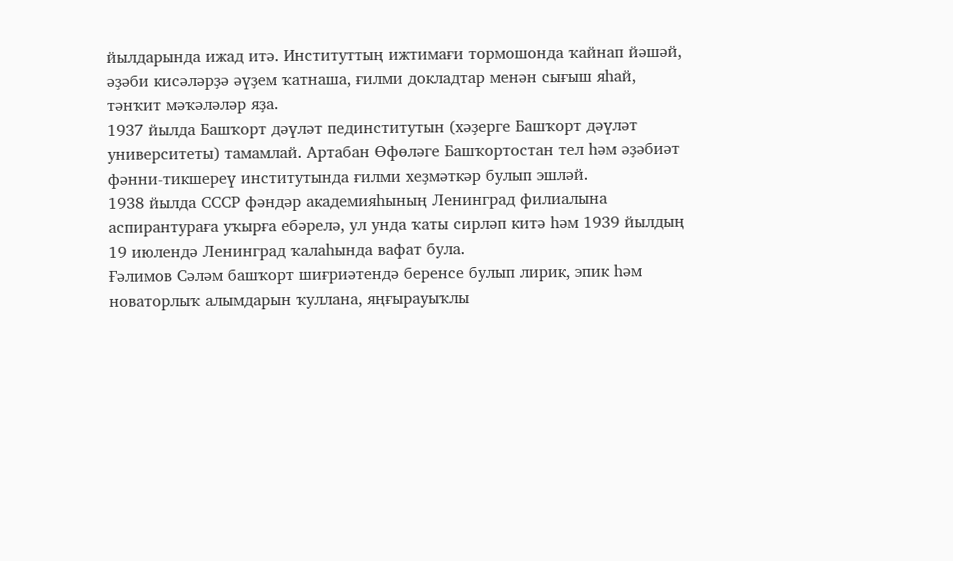йылдарында ижад итә. Институттың ижтимағи тормошонда ҡайнап йәшәй, әҙәби кисәләрҙә әүҙем ҡатнаша, ғилми докладтар менән сығыш яһай, тәнҡит мәҡәләләр яҙа.
1937 йылда Башҡорт дәүләт пединститутын (хәҙерге Башҡорт дәүләт университеты) тамамлай. Артабан Өфөләге Башҡортостан тел һәм әҙәбиәт фәнни-тикшереү институтында ғилми хеҙмәткәр булып эшләй.
1938 йылда СССР фәндәр академияһының Ленинград филиалына аспирантураға уҡырға ебәрелә, ул унда ҡаты сирләп китә һәм 1939 йылдың 19 июлендә Ленинград ҡалаһында вафат була.
Ғәлимов Сәләм башҡорт шиғриәтендә беренсе булып лирик, эпик һәм новаторлыҡ алымдарын ҡуллана, яңғырауыҡлы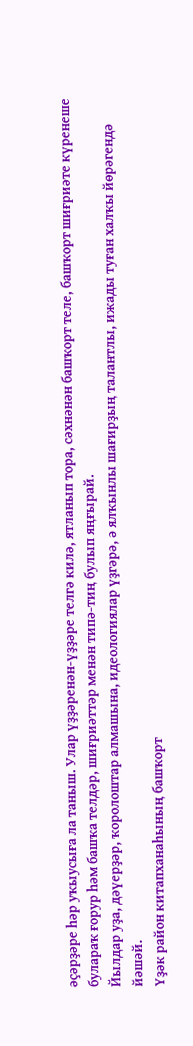әҫәрҙәре һәр уҡыусыға ла таныш. Улар үҙҙәренән-үҙҙәре телгә килә, ятланып тора, сәхнәнән башҡорт теле, башҡорт шиғриәте күренеше булараҡ ғорур һәм башҡа телдәр, шиғриәттәр менән типә-тиң булып яңғырай.
Йылдар уҙа, дәүерҙәр, ҡоролоштар алмашына, идеологиялар үҙгәрә, ә ялҡынлы шағирҙың талантлы, ижады туған халҡы йөрәгендә йәшәй.
Үҙәк район китапханаһының башҡорт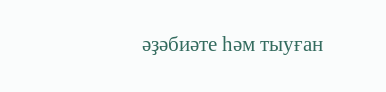әҙәбиәте һәм тыуған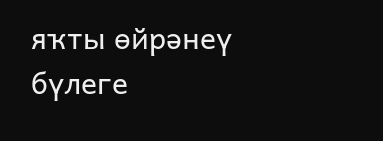яҡты өйрәнеү бүлеге